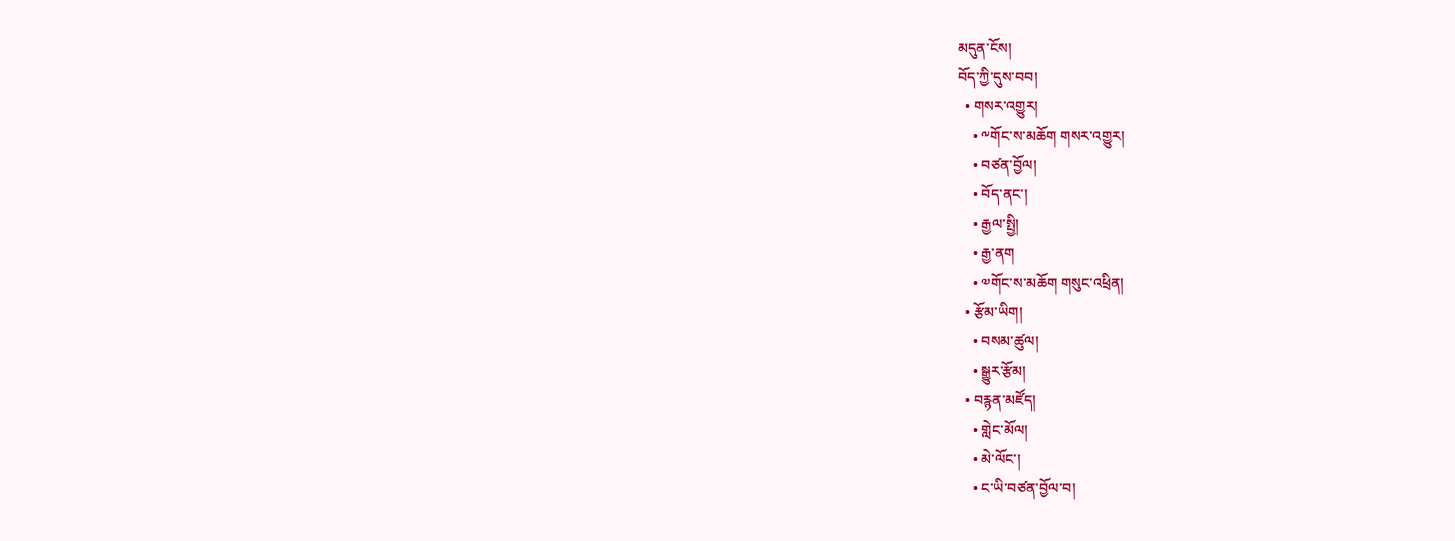མདུན་ངོས།
བོད་ཀྱི་དུས་བབ།
  • གསར་འགྱུར།
    • ༸གོང་ས་མཆོག གསར་འགྱུར།
    • བཙན་བྱོལ།
    • བོད་ནང་།
    • རྒྱལ་སྤྱི།
    • རྒྱ་ནག
    • ༧གོང་ས་མཆོག གསུང་འཕྲིན།
  • རྩོམ་ཡིག།
    • བསམ་ཚུལ།
    • སྒྱུར་རྩོམ།
  • བརྙན་མཛོད།
    • གླེང་མོལ།
    • མེ་ལོང་།
    • ང་ཡི་བཙན་བྱོལ་བ།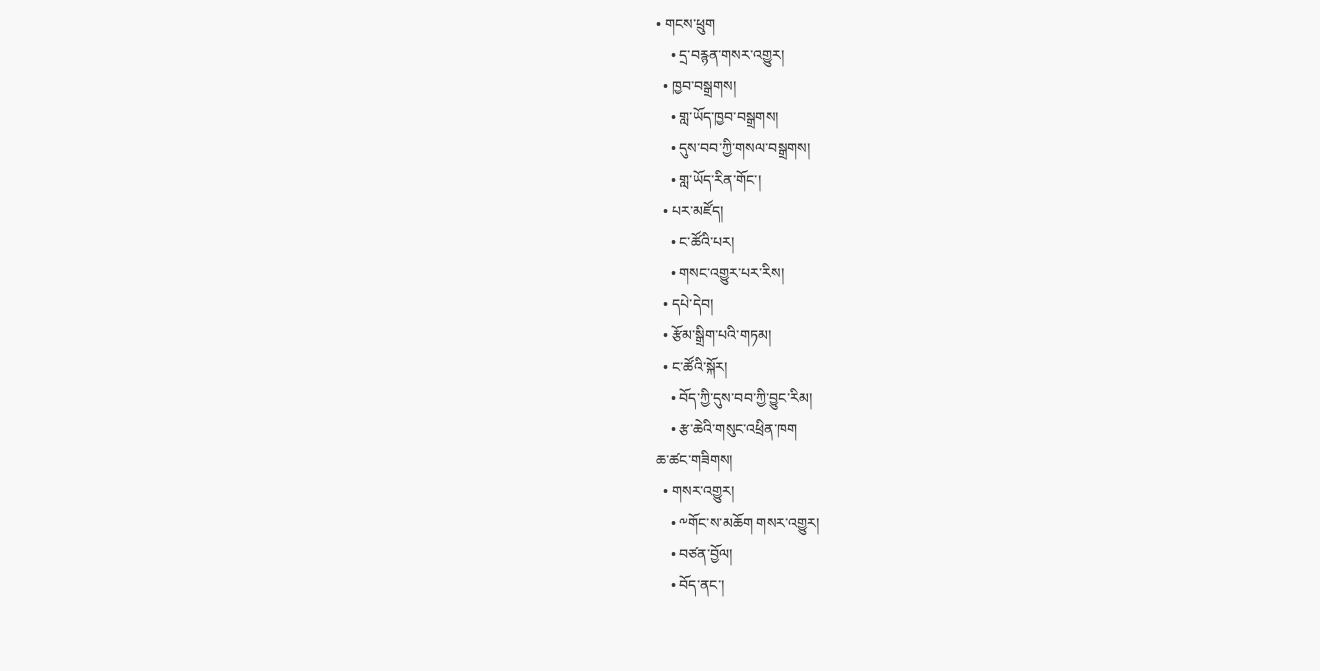• གངས་ཕྲུག
    • དྲ་བརྙན་གསར་འགྱུར།
  • ཁྱབ་བསྒྲགས།
    • གླ་ཡོད་ཁྱབ་བསྒྲགས།
    • དུས་བབ་ཀྱི་གསལ་བསྒྲགས།
    • གླ་ཡོད་རིན་གོང་།
  • པར་མཛོད།
    • ང་ཚོའི་པར།
    • གསང་འགྱུར་པར་རིས།
  • དཔེ་དེབ།
  • རྩོམ་སྒྲིག་པའི་གཏམ།
  • ང་ཚོའི་སྐོར།
    • བོད་ཀྱི་དུས་བབ་ཀྱི་བྱུང་རིམ།
    • རྩ་ཆེའི་གསུང་འཕྲིན་ཁག
ཆ་ཚང་གཟིགས།
  • གསར་འགྱུར།
    • ༸གོང་ས་མཆོག གསར་འགྱུར།
    • བཙན་བྱོལ།
    • བོད་ནང་།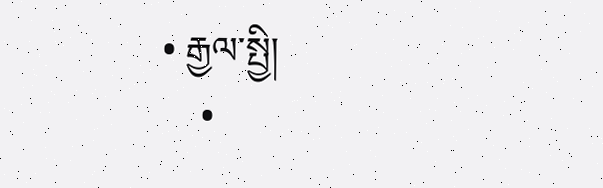• རྒྱལ་སྤྱི།
    •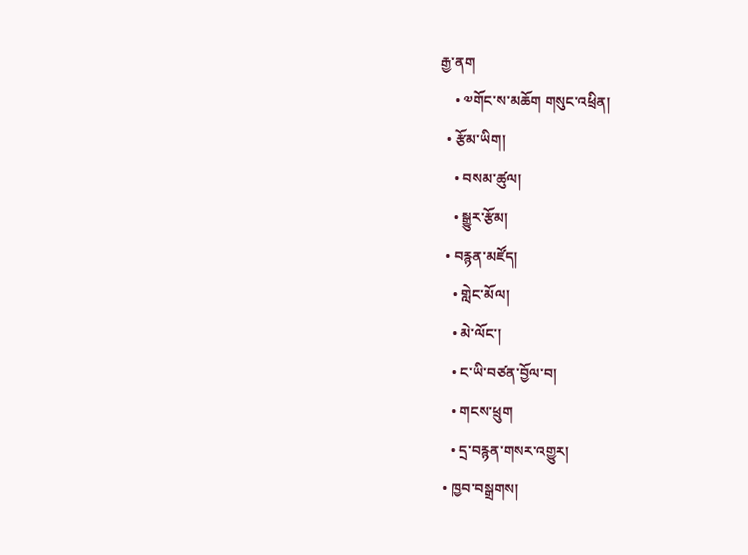རྒྱ་ནག
    • ༧གོང་ས་མཆོག གསུང་འཕྲིན།
  • རྩོམ་ཡིག།
    • བསམ་ཚུལ།
    • སྒྱུར་རྩོམ།
  • བརྙན་མཛོད།
    • གླེང་མོལ།
    • མེ་ལོང་།
    • ང་ཡི་བཙན་བྱོལ་བ།
    • གངས་ཕྲུག
    • དྲ་བརྙན་གསར་འགྱུར།
  • ཁྱབ་བསྒྲགས།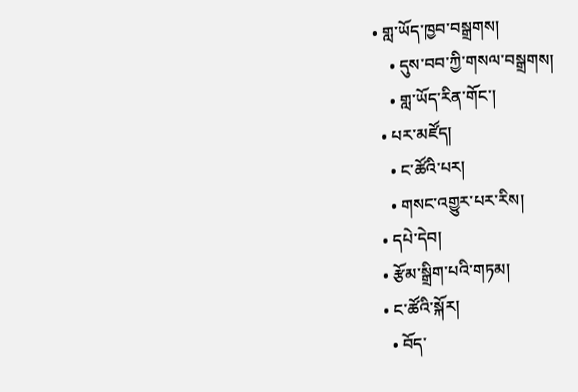• གླ་ཡོད་ཁྱབ་བསྒྲགས།
    • དུས་བབ་ཀྱི་གསལ་བསྒྲགས།
    • གླ་ཡོད་རིན་གོང་།
  • པར་མཛོད།
    • ང་ཚོའི་པར།
    • གསང་འགྱུར་པར་རིས།
  • དཔེ་དེབ།
  • རྩོམ་སྒྲིག་པའི་གཏམ།
  • ང་ཚོའི་སྐོར།
    • བོད་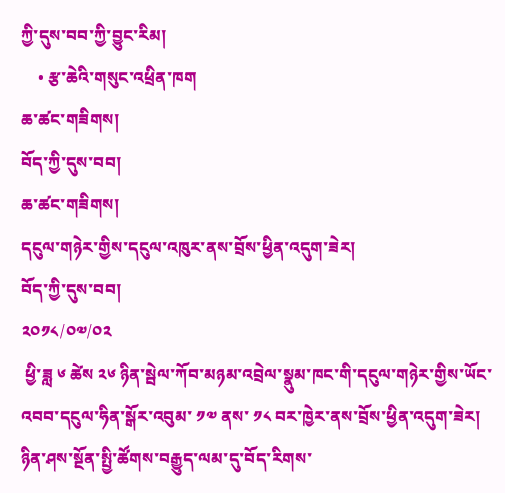ཀྱི་དུས་བབ་ཀྱི་བྱུང་རིམ།
    • རྩ་ཆེའི་གསུང་འཕྲིན་ཁག
ཆ་ཚང་གཟིགས།
བོད་ཀྱི་དུས་བབ།
ཆ་ཚང་གཟིགས།
དངུལ་གཉེར་གྱིས་དངུལ་འཁུར་ནས་བྲོས་ཕྱིན་འདུག་ཟེར།
བོད་ཀྱི་དུས་བབ།
༢༠༡༨/༠༧/༠༢
 ཕྱི་ཟླ ༦ ཚེས ༢༦ ཉིན་སྦེལ་ཀོབ་མཉམ་འབྲེལ་སྣུམ་ཁང་གི་དངུལ་གཉེར་གྱིས་ཡོང་འབབ་དངུལ་ཧིན་སྒོར་འབུམ་ ༡༧ ནས་ ༡༨ བར་ཁྱེར་ནས་བྲོས་ཕྱིན་འདུག་ཟེར།
ཉིན་ཤས་སྔོན་སྤྱི་ཚོགས་བརྒྱུད་ལམ་དུ་བོད་རིགས་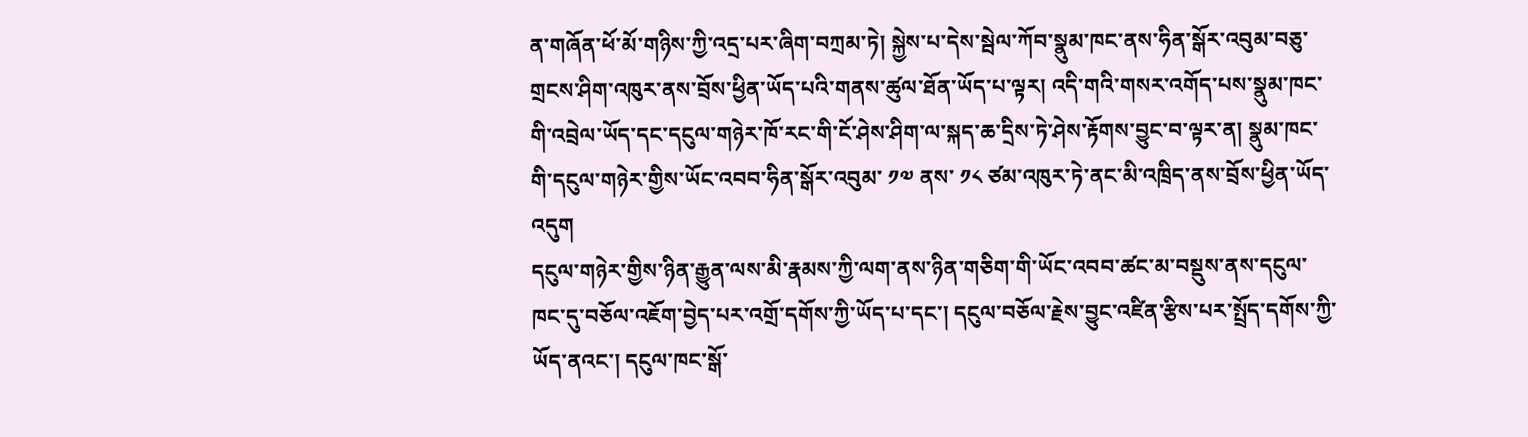ན་གཞོན་ཕོ་མོ་གཉིས་ཀྱི་འདྲ་པར་ཞིག་བཀྲམ་ཏེ། སྐྱེས་པ་དེས་སྦེལ་ཀོབ་སྣུམ་ཁང་ནས་ཧིན་སྒོར་འབུམ་བཅུ་གྲངས་ཤིག་འཁུར་ནས་བྲོས་ཕྱིན་ཡོད་པའི་གནས་ཚུལ་ཐོན་ཡོད་པ་ལྟར། འདི་གའི་གསར་འགོད་པས་སྣུམ་ཁང་གི་འབྲེལ་ཡོད་དང་དངུལ་གཉེར་ཁོ་རང་གི་ངོ་ཤེས་ཤིག་ལ་སྐད་ཆ་དྲིས་ཏེ་ཤེས་རྟོགས་བྱུང་བ་ལྟར་ན། སྣུམ་ཁང་གི་དངུལ་གཉེར་གྱིས་ཡོང་འབབ་ཧིན་སྒོར་འབུམ་ ༡༧ ནས་ ༡༨ ཙམ་འཁུར་ཏེ་ནང་མི་འཁྲིད་ནས་བྲོས་ཕྱིན་ཡོད་འདུག
དངུལ་གཉེར་གྱིས་ཉིན་རྒྱུན་ལས་མི་རྣམས་ཀྱི་ལག་ནས་ཉིན་གཅིག་གི་ཡོང་འབབ་ཚང་མ་བསྡུས་ནས་དངུལ་ཁང་དུ་བཅོལ་འཇོག་བྱེད་པར་འགྲོ་དགོས་ཀྱི་ཡོད་པ་དང་། དངུལ་བཅོལ་རྗེས་བྱུང་འཛིན་རྩིས་པར་སྤྲོད་དགོས་ཀྱི་ཡོད་ནའང་། དངུལ་ཁང་སྒོ་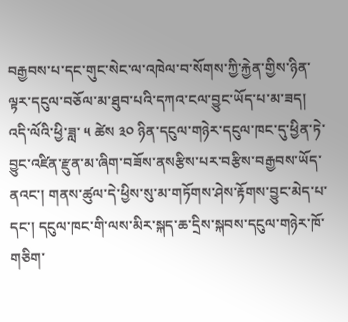བརྒྱབས་པ་དང་གུང་སེང་ལ་འཁེལ་བ་སོགས་ཀྱི་རྐྱེན་གྱིས་ཉིན་ལྟར་དངུལ་བཅོལ་མ་ཐུབ་པའི་དཀའ་ངལ་བྱུང་ཡོད་པ་མ་ཟད། འདི་ལོའི་ཕྱི་ཟླ་ ༥ ཚེས ༣༠ ཉིན་དངུལ་གཉེར་དངུལ་ཁང་དུ་ཕྱིན་ཏེ་བྱུང་འཛིན་རྫུན་མ་ཞིག་བཟོས་ནསརྩིས་པར་བརྩིས་བརྒྱབས་ཡོད་ནའང་། གནས་ཚུལ་དེ་ཕྱིས་སུ་མ་གཏོགས་ཤེས་རྟོགས་བྱུང་མེད་པ་དང་། དངུལ་ཁང་གི་ལས་མིར་སྐད་ཆ་དྲིས་སྐབས་དངུལ་གཉེར་ཁོ་གཅིག་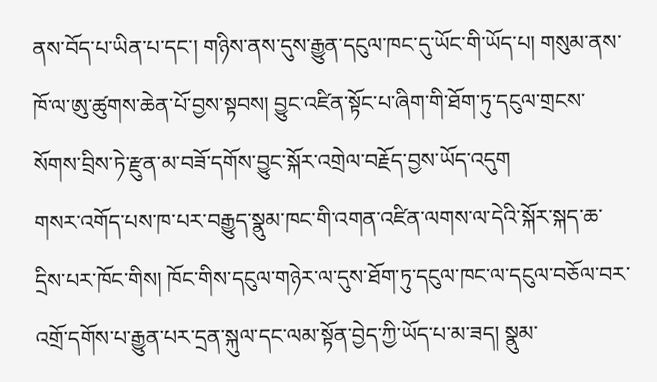ནས་བོད་པ་ཡིན་པ་དང་། གཉིས་ནས་དུས་རྒྱུན་དངུལ་ཁང་དུ་ཡོང་གི་ཡོད་པ། གསུམ་ནས་ཁོ་ལ་ཨུ་ཚུགས་ཆེན་པོ་བྱས་སྟབས། བྱུང་འཛིན་སྟོང་པ་ཞིག་གི་ཐོག་ཏུ་དངུལ་གྲངས་སོགས་བྲིས་ཏེ་རྫུན་མ་བཟོ་དགོས་བྱུང་སྐོར་འགྲེལ་བརྗོད་བྱས་ཡོད་འདུག
གསར་འགོད་པས་ཁ་པར་བརྒྱུད་སྣུམ་ཁང་གི་འགན་འཛིན་ལགས་ལ་དེའི་སྐོར་སྐད་ཆ་དྲིས་པར་ཁོང་གིས། ཁོང་གིས་དངུལ་གཉེར་ལ་དུས་ཐོག་ཏུ་དངུལ་ཁང་ལ་དངུལ་བཅོལ་བར་འགྲོ་དགོས་པ་རྒྱུན་པར་དྲན་སྐུལ་དང་ལམ་སྟོན་བྱེད་ཀྱི་ཡོད་པ་མ་ཟད། སྣུམ་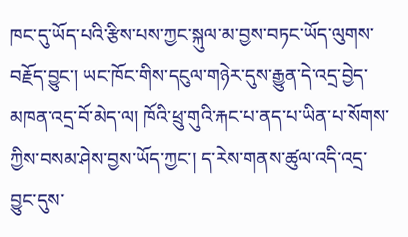ཁང་དུ་ཡོད་པའི་རྩིས་པས་ཀྱང་སྐུལ་མ་བྱས་བཏང་ཡོད་ལུགས་བརྗོད་བྱུང་། ཡང་ཁོང་གིས་དངུལ་གཉེར་དུས་རྒྱུན་དེ་འདྲ་བྱེད་མཁན་འདྲ་བོ་མེད་ལ། ཁོའི་ཕྲུ་གུའི་རྐང་པ་ནད་པ་ཡིན་པ་སོགས་ཀྱིས་བསམ་ཤེས་བྱས་ཡོད་ཀྱང་། ད་རེས་གནས་ཚུལ་འདི་འདྲ་བྱུང་དུས་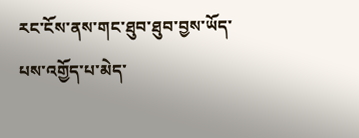རང་ངོས་ནས་གང་ཐུབ་ཐུབ་བྱས་ཡོད་པས་འགྱོད་པ་མེད་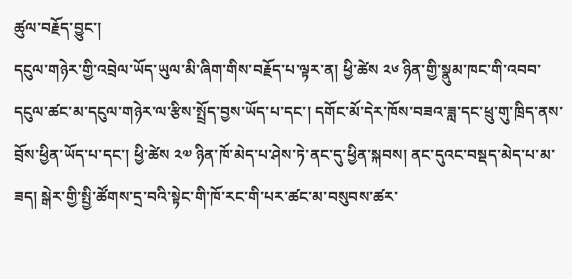ཚུལ་བརྗོད་བྱུང་།
དངུལ་གཉེར་གྱི་འབྲེལ་ཡོད་ཡུལ་མི་ཞིག་གིས་བརྗོད་པ་ལྟར་ན། ཕྱི་ཚེས ༢༦ ཉིན་གྱི་སྣུམ་ཁང་གི་འབབ་དངུལ་ཚང་མ་དངུལ་གཉེར་ལ་རྩིས་སྤྲོད་བྱས་ཡོད་པ་དང་། དགོང་མོ་དེར་ཁོས་བཟའ་ཟླ་དང་ཕྲུ་གུ་ཁྲིད་ནས་བྲོས་ཕྱིན་ཡོད་པ་དང་། ཕྱི་ཚེས ༢༧ ཉིན་ཁོ་མེད་པ་ཤེས་ཏེ་ནང་དུ་ཕྱིན་སྐབས། ནང་དུའང་བསྡད་མེད་པ་མ་ཟད། སྒེར་གྱི་སྤྱི་ཚོགས་དྲ་བའི་སྟེང་གི་ཁོ་རང་གི་པར་ཚང་མ་བསུབས་ཚར་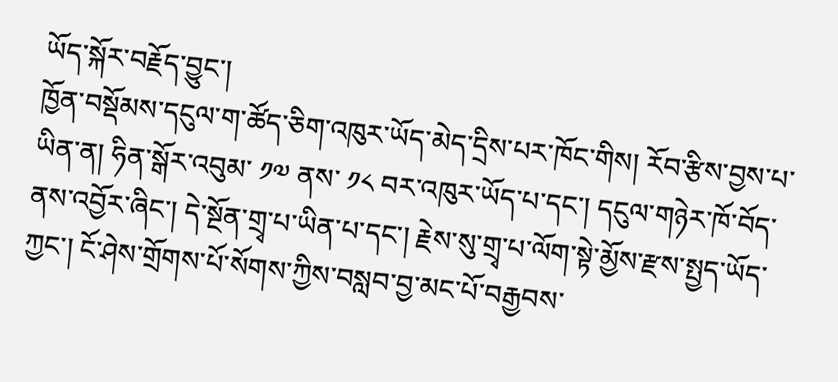ཡོད་སྐོར་བརྗོད་བྱུང་།
ཁྱོན་བསྡོམས་དངུལ་ག་ཚོད་ཅིག་འཁུར་ཡོད་མེད་དྲིས་པར་ཁོང་གིས། རོབ་རྩིས་བྱས་པ་ཡིན་ན། ཧིན་སྒོར་འབུམ་ ༡༧ ནས་ ༡༨ བར་འཁུར་ཡོད་པ་དང་། དངུལ་གཉེར་ཁོ་བོད་ནས་འབྱོར་ཞིང་། དེ་སྔོན་གྲྭ་པ་ཡིན་པ་དང་། རྗེས་སུ་གྲྭ་པ་ལོག་སྟེ་མྱོས་རྫས་སྤྱད་ཡོད་ཀྱང་། ངོ་ཤེས་གྲོགས་པོ་སོགས་ཀྱིས་བསླབ་བྱ་མང་པོ་བརྒྱབས་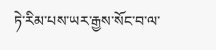ཏེ་རིམ་པས་ཡར་རྒྱས་སོང་བ་ལ་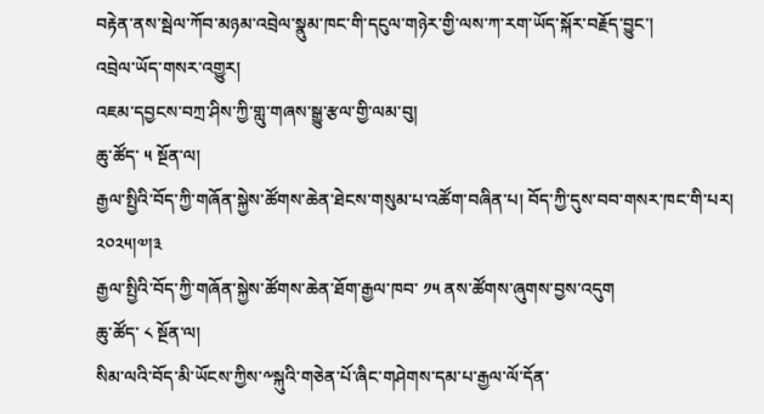བརྟེན་ནས་སྦེལ་ཀོབ་མཉམ་འབྲེལ་སྣུམ་ཁང་གི་དངུལ་གཉེར་གྱི་ལས་ཀ་རག་ཡོད་སྐོར་བརྗོད་བྱུང་།
འབྲེལ་ཡོད་གསར་འགྱུར།
འཇམ་དབྱངས་བཀྲ་ཤིས་ཀྱི་གླུ་གཞས་སྒྱུ་རྩལ་གྱི་ལམ་བུ།
ཆུ་ཚོད་ ༥ སྔོན་ལ།
རྒྱལ་སྤྱིའི་བོད་ཀྱི་གཞོན་སྐྱེས་ཚོགས་ཆེན་ཐེངས་གསུམ་པ་འཚོག་བཞིན་པ། བོད་ཀྱི་དུས་བབ་གསར་ཁང་གི་པར། ༢༠༢༥།༧།༣
རྒྱལ་སྤྱིའི་བོད་ཀྱི་གཞོན་སྐྱེས་ཚོགས་ཆེན་ཐོག་རྒྱལ་ཁབ་ ༡༥ ནས་ཚོགས་ཞུགས་བྱས་འདུག
ཆུ་ཚོད་ ༨ སྔོན་ལ།
སིམ་ལའི་བོད་མི་ཡོངས་ཀྱིས་༸སྐུའི་གཅེན་པོ་ཞིང་གཤེགས་དམ་པ་རྒྱལ་ལོ་དོན་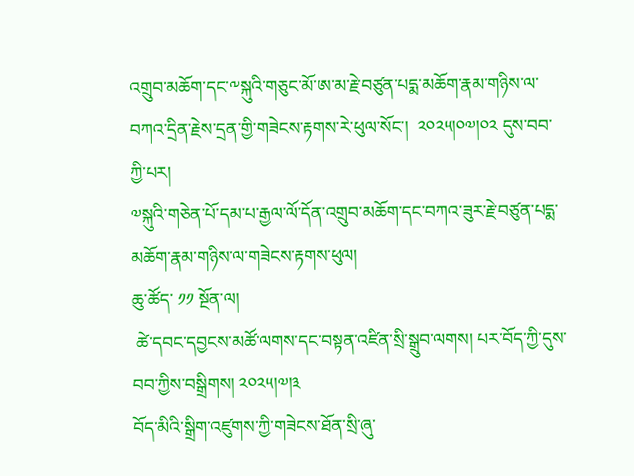འགྲུབ་མཆོག་དང་༸སྐུའི་གཅུང་མོ་ཨ་མ་རྗེ་བཙུན་པདྨ་མཆོག་རྣམ་གཉིས་ལ་བཀའ་དྲིན་རྗེས་དྲན་གྱི་གཟེངས་རྟགས་རེ་ཕུལ་སོང་།  ༢༠༢༥།༠༧།༠༢ དུས་བབ་ཀྱི་པར།
༧སྐུའི་གཅེན་པོ་དམ་པ་རྒྱལ་ལོ་དོན་འགྲུབ་མཆོག་དང་བཀའ་ཟུར་རྗེ་བཙུན་པདྨ་མཆོག་རྣམ་གཉིས་ལ་གཟེངས་རྟགས་ཕུལ།
ཆུ་ཚོད་ ༡༡ སྔོན་ལ།
 ཚེ་དབང་དབྱངས་མཚོ་ལགས་དང་བསྟན་འཛིན་སྲི་སྒྲུབ་ལགས། པར་བོད་ཀྱི་དུས་བབ་ཀྱིས་བསྒྲིགས། ༢༠༢༥།༧།༣
བོད་མིའི་སྒྲིག་འཛུགས་ཀྱི་གཟེངས་ཐོན་སྲི་ཞུ་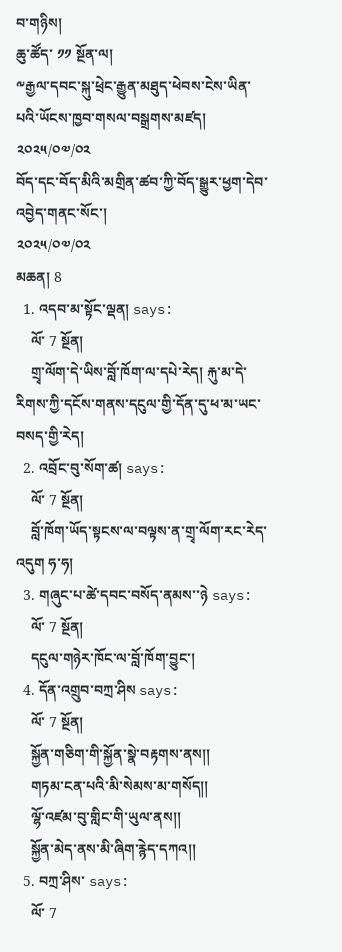བ་གཉིས།
ཆུ་ཚོད་ ༡༡ སྔོན་ལ།
༸རྒྱལ་དབང་སྐུ་ཕྲེང་རྒྱུན་མཐུད་ཕེབས་ངེས་ཡིན་པའི་ཡོངས་ཁྱབ་གསལ་བསྒྲགས་མཛད།
༢༠༢༥/༠༧/༠༢
བོད་དང་བོད་མིའི་མགྲིན་ཚབ་ཀྱི་བོད་སྒྱུར་ཕྱག་དེབ་འབྱེད་གནང་སོང་།
༢༠༢༥/༠༧/༠༢
མཆན། 8
  1. འདབ་མ་སྟོང་ལྡན། says:
    ལོ་ 7 སྔོན།
    གྲྭ་ལོག་དེ་ཡིས་བློ་ཁོག་ལ་དཔེ་རེད། རྐུ་མ་དེ་རིགས་ཀྱི་དངོས་གནས་དངུལ་གྱི་དོན་དུ་ཕ་མ་ཡང་བསད་གྱི་རེད།
  2. འབྲོང་བུ་སོག་ཚ། says:
    ལོ་ 7 སྔོན།
    བློ་ཁོག་ཡོད་སྟངས་ལ་བལྟས་ན་གྲྭ་ལོག་རང་རེད་འདུག ཧ་ཧ།
  3. གཞུང་པ་ཚེ་དབང་བསོད་ནམས་་ཉེ says:
    ལོ་ 7 སྔོན།
    དངུལ་གཉེར་ཁོང་ལ་བློ་ཁོག་བྱུང་།
  4. དོན་འགྲུབ་བཀྲ་ཤིས says:
    ལོ་ 7 སྔོན།
    སྐྱོན་གཅིག་གི་སྐྱོན་སྣེ་བརྟགས་ནས།།
    གཏམ་ངན་པའི་མི་སེམས་མ་གསོད།།
    ལྷོ་འཛམ་བུ་གླིང་གི་ཡུལ་ནས།།
    སྐྱོན་མེད་ནས་མི་ཞིག་རྙེད་དཀའ།།
  5. བཀྲ་ཤིས་ says:
    ལོ་ 7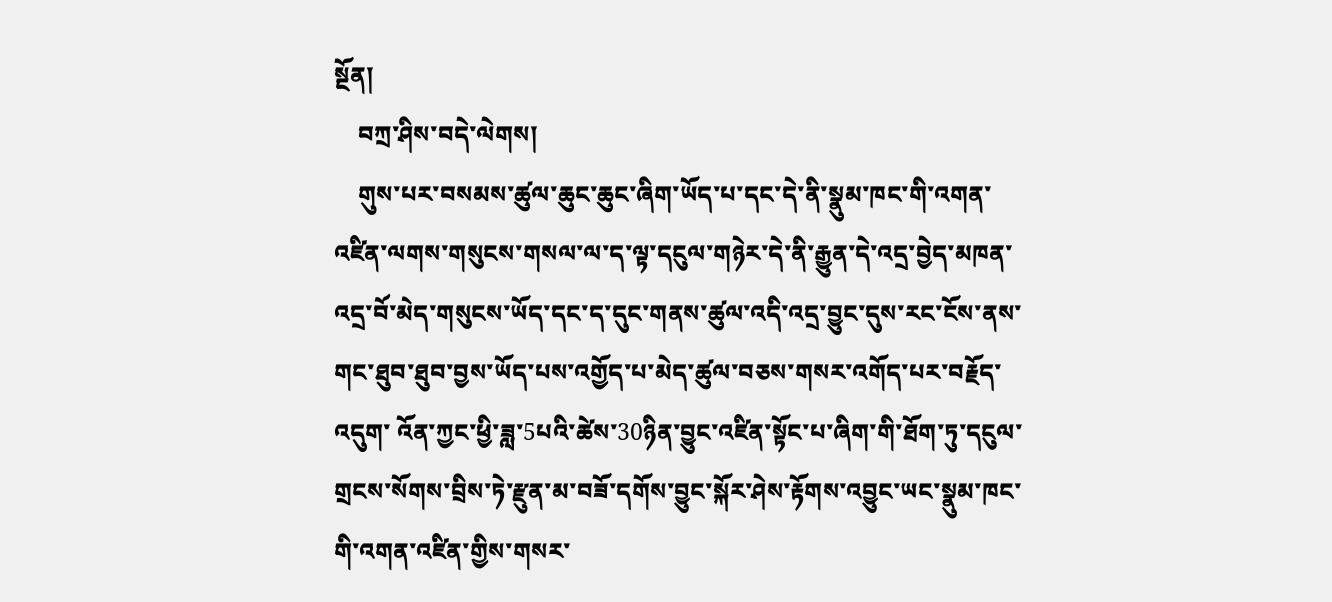སྔོན།
    བཀྲ་ཤིས་བདེ་ལེགས།
    གུས་པར་བསམས་ཚུལ་ཆུང་ཆུང་ཞིག་ཡོད་པ་དང་དེ་ནི་སྣུམ་ཁང་གི་འགན་འཛིན་ལགས་གསུངས་གསལ་ལ་ད་ལྟ་དངུལ་གཉེར་དེ་ནི་རྒྱུན་དེ་འདྲ་བྱེད་མཁན་འདྲ་བོ་མེད་གསུངས་ཡོད་དང་ད་དུང་གནས་ཚུལ་འདི་འདྲ་བྱུང་དུས་རང་ངོས་ནས་གང་ཐུབ་ཐུབ་བྱས་ཡོད་པས་འགྱོད་པ་མེད་ཚུལ་བཅས་གསར་འགོད་པར་བརྗོད་འདུག་ འོན་ཀྱང་ཕྱི་ཟླ་5པའི་ཚེས་30ཉིན་བྱུང་འཛིན་སྟོང་པ་ཞིག་གི་ཐོག་ཏུ་དངུལ་གྲངས་སོགས་བྲིས་ཏེ་རྫུན་མ་བཟོ་དགོས་བྱུང་སྐོར་ཤེས་རྟོགས་འབྱུང་ཡང་སྣུམ་ཁང་གི་འགན་འཛིན་གྱིས་གསར་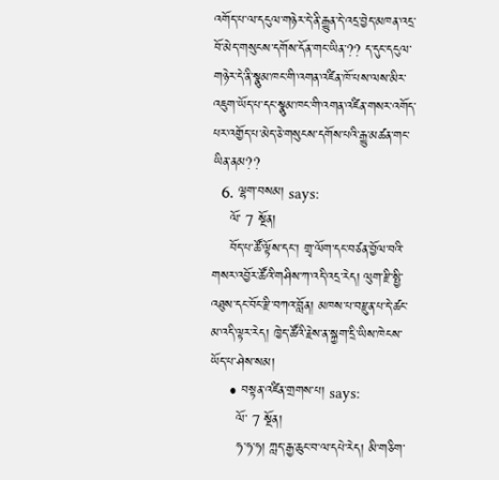འགོད་པ་ལ་དངུལ་གཉེར་དེ་ནི་རྒྱུན་དེ་འདྲ་བྱེད་མཁན་འདྲ་བོ་མེད་གསུངས་དགོས་དོན་གང་ཡིན་?? ད་དུང་དངུལ་གཉེར་དེ་ནི་སྣུམ་ཁང་གི་འགན་འཛིན་ཁོ་པས་ལས་མིར་འཇུག་ཡོད་པ་དང་སྣུམ་ཁང་གི་འགན་འཛིན་གསར་འགོད་པར་འགྱོད་པ་མེད་ཅེ་གསུངས་དགོས་པའི་རྒྱུ་མཚན་གང་ཡིན་ནམ??
  6. ལྷག་བསམ། says:
    ལོ་ 7 སྔོན།
    བོད་པ་ཚོ་ལྟོས་དང་། གྲྭ་ལོག་དང་བཙན་བྱོལ་བའི་གསར་འབྱོར་ཚོའི་གཤིས་ཀ་འདི་འདྲ་རེད། ལུག་རྫི་སྤྱི་འཐུས་དང་བོང་རྫི་བཀའ་བློན། མཁས་པ་བརྫུན་པ་དེ་ཚང་མ་འདི་ལྟར་རེད། ཁྱེད་ཚོའི་རྗེས་ན་སྐྱག་དྲི་ཡིས་ཁེངས་ཡོད་པ་ཤེས་སམ།
    • བསྟན་འཛིན་གྲགས་པ། says:
      ལོ་ 7 སྔོན།
      ཧ་ཧ་ཧ། ཀླད་རྒྱ་ཆུང་བ་ལ་དཔེ་རེད། མི་གཅིག་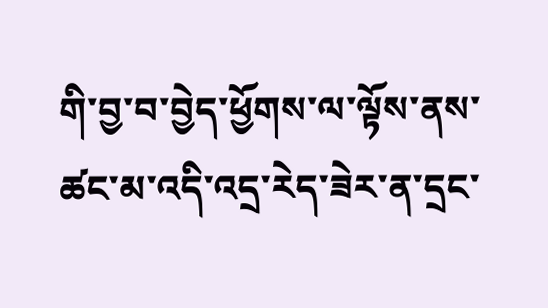གི་བྱ་བ་བྱེད་ཕྱོགས་ལ་ལྟོས་ནས་ཚང་མ་འདི་འདྲ་རེད་ཟེར་ན་དྲང་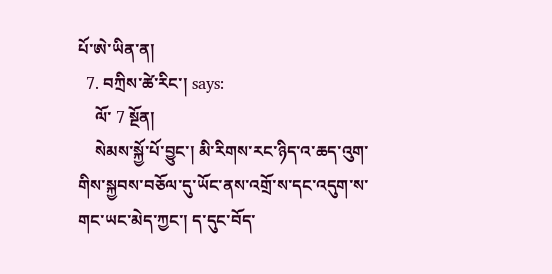པོ་ཨེ་ཡིན་ན།
  7. བཀྲིས་ཚེ་རིང་། says:
    ལོ་ 7 སྔོན།
    སེམས་སྐྱོ་པོ་བྱུང་། མི་རིགས་རང་ཉིད་འ་ཆད་འུག་གིས་སྐྱབས་བཅོལ་དུ་ཡོང་ནས་འགྲོ་ས་དང་འདུག་ས་གང་ཡང་མེད་ཀྱང་། ད་དུང་བོད་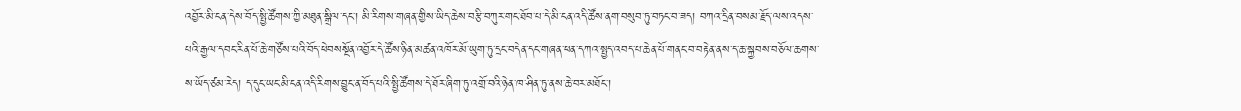འབྱོར་མི་ངན་དེས་བོད་སྤྱི་ཚོགས་ཀྱི་མཐུན་སྒྲིལ་དང་། མི་རིགས་གཞན་གྱིས་ཡིད་ཆེས་བརྩི་བཀུར་གང་ཐོབ་པ་དེ་མི་ངན་འདི་ཚོས་ནག་བསུབ་ཏུ་བཏང་བ་ཟད། བཀའ་དྲིན་བསམ་རྗོད་ལས་འདས་པའི་རྒྱལ་དབང་རིན་པོ་ཆེ་གཙོས་པའི་བོད་ཕེབསསྔོན་འབྱོར་དེ་ཚོས་ཉིན་མཚན་འཁོར་མོ་ཡུག་ཏུ་དྲང་བདེན་དང་གཞན་ཕན་དཀའ་སྤྱད་འབད་པ་ཆེན་པོ་གནང་བ་བརྟེན་ནས་ད་ཆ་སྐྱབས་བཅོལ་ཆགས་ས་ཡོད་ཙམ་རེད། ད་དུང་ཡང་མི་ངན་འདི་རིགས་བྱུང་ན་བོད་པའི་སྤྱི་ཚོགས་དེ་ཐོར་ཞིག་ཏུ་འགྲོ་བའི་ཉེན་ཁ་ཤིན་ཏུ་ནས་ཆེ་བར་མཐོང་།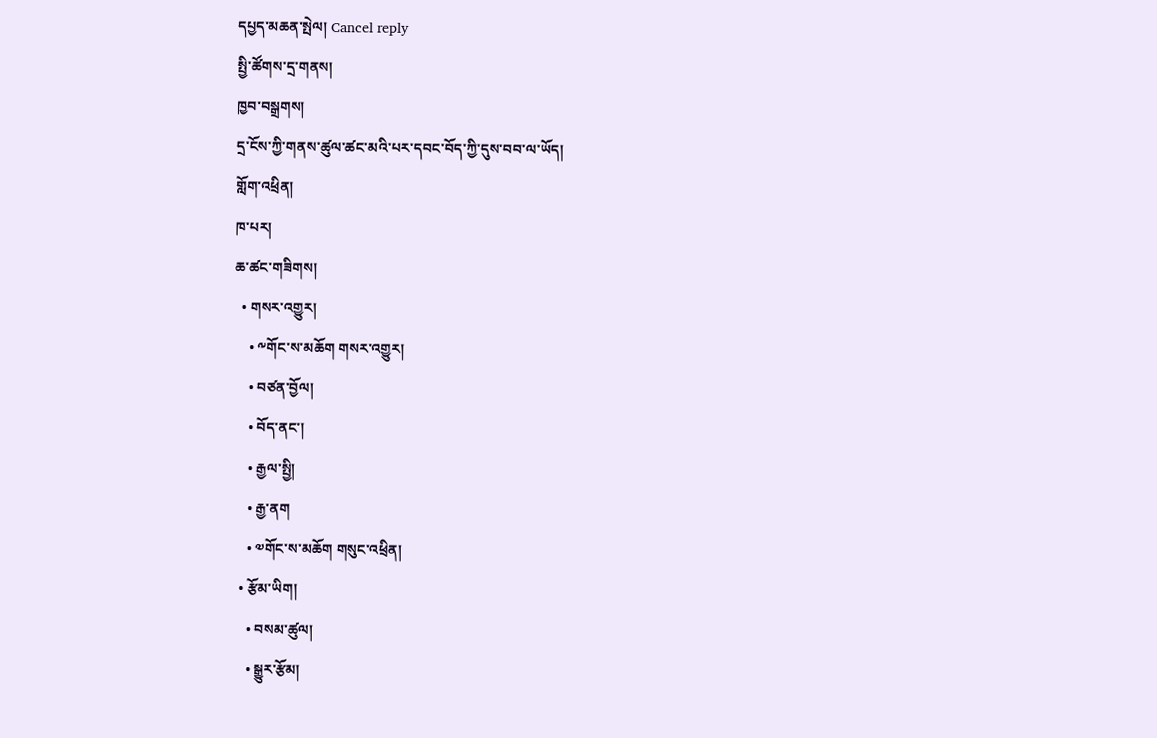དཔྱད་མཆན་སྤེལ། Cancel reply
སྤྱི་ཚོགས་དྲ་གནས།
ཁྱབ་བསྒྲགས།
དྲ་ངོས་ཀྱི་གནས་ཚུལ་ཚང་མའི་པར་དབང་བོད་ཀྱི་དུས་བབ་ལ་ཡོད།
གློག་འཕྲིན།
ཁ་པར།
ཆ་ཚང་གཟིགས།
  • གསར་འགྱུར།
    • ༸གོང་ས་མཆོག གསར་འགྱུར།
    • བཙན་བྱོལ།
    • བོད་ནང་།
    • རྒྱལ་སྤྱི།
    • རྒྱ་ནག
    • ༧གོང་ས་མཆོག གསུང་འཕྲིན།
  • རྩོམ་ཡིག།
    • བསམ་ཚུལ།
    • སྒྱུར་རྩོམ།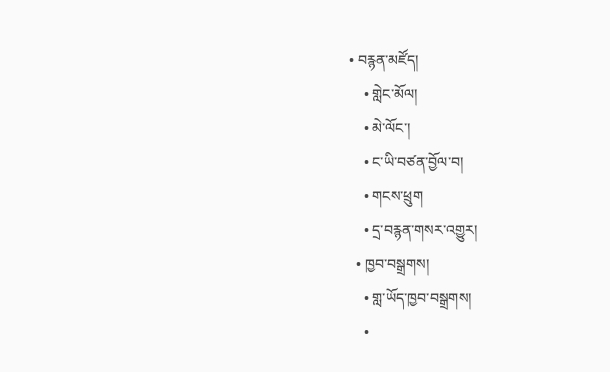• བརྙན་མཛོད།
    • གླེང་མོལ།
    • མེ་ལོང་།
    • ང་ཡི་བཙན་བྱོལ་བ།
    • གངས་ཕྲུག
    • དྲ་བརྙན་གསར་འགྱུར།
  • ཁྱབ་བསྒྲགས།
    • གླ་ཡོད་ཁྱབ་བསྒྲགས།
    •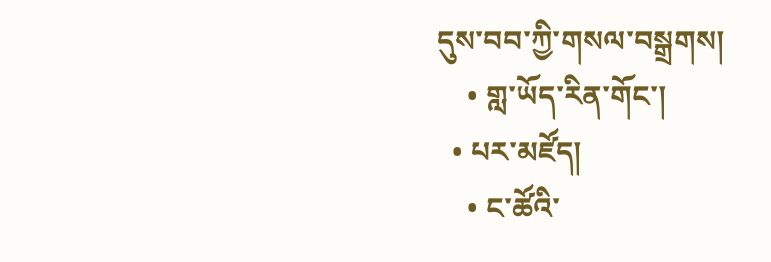དུས་བབ་ཀྱི་གསལ་བསྒྲགས།
    • གླ་ཡོད་རིན་གོང་།
  • པར་མཛོད།
    • ང་ཚོའི་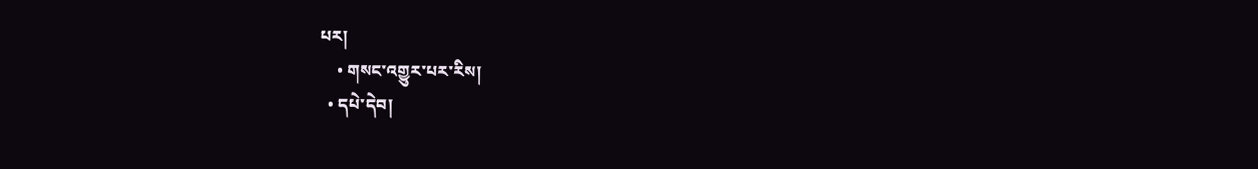པར།
    • གསང་འགྱུར་པར་རིས།
  • དཔེ་དེབ།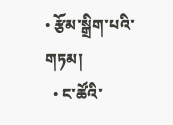• རྩོམ་སྒྲིག་པའི་གཏམ།
  • ང་ཚོའི་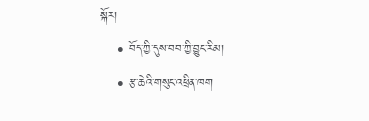སྐོར།
    • བོད་ཀྱི་དུས་བབ་ཀྱི་བྱུང་རིམ།
    • རྩ་ཆེའི་གསུང་འཕྲིན་ཁག